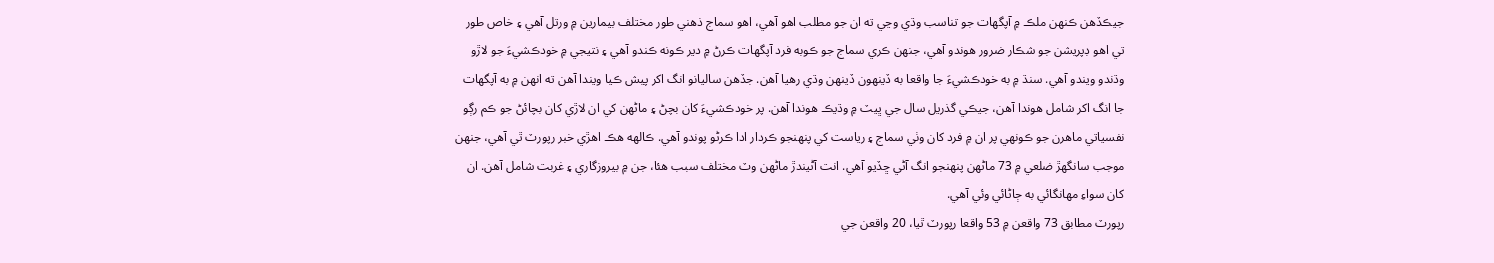جيڪڏهن ڪنهن ملڪ ۾ آپگهات جو تناسب وڌي وڃي ته ان جو مطلب اهو آهي، اهو سماج ذهني طور مختلف بيمارين ۾ ورتل آهي ۽ خاص طور تي اهو ڊپريشن جو شڪار ضرور هوندو آهي، جنهن ڪري سماج جو ڪوبه فرد آپگهات ڪرڻ ۾ دير ڪونه ڪندو آهي ۽ نتيجي ۾ خودڪشيءَ جو لاڙو وڌندو ويندو آهي. سنڌ ۾ به خودڪشيءَ جا واقعا به ڏينهون ڏينهن وڌي رهيا آهن. جڏهن ساليانو انگ اکر پيش ڪيا ويندا آهن ته انهن ۾ به آپگهات جا انگ اکر شامل هوندا آهن، جيڪي گذريل سال جي ڀيٽ ۾ وڌيڪ هوندا آهن. پر خودڪشيءَ کان بچڻ ۽ ماڻهن کي ان لاڙي کان بچائڻ جو ڪم رڳو نفسياتي ماهرن جو ڪونهي پر ان ۾ فرد کان وٺي سماج ۽ رياست کي پنهنجو ڪردار ادا ڪرڻو پوندو آهي. ڪالهه هڪ اهڙي خبر رپورٽ ٿي آهي، جنهن موجب سانگهڙ ضلعي ۾ 73 ماڻهن پنهنجو انگ آڻي ڇڏيو آهي. انت آڻيندڙ ماڻهن وٽ مختلف سبب هئا، جن ۾ بيروزگاري ۽ غربت شامل آهن. ان کان سواءِ مهانگائي به ڄاڻائي وئي آهي.
رپورٽ مطابق 73 واقعن ۾ 53 واقعا رپورٽ ٿيا، 20 واقعن جي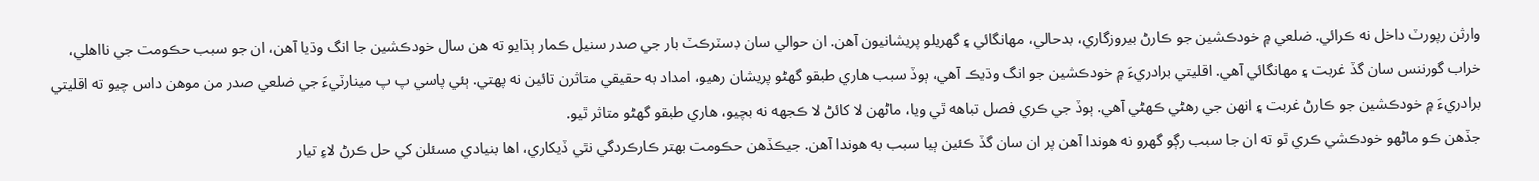وارثن رپورٽ داخل نه ڪرائي. ضلعي ۾ خودڪشين جو ڪارڻ بيروزگاري، بدحالي، مھانگائي ۽ گھريلو پريشانيون آهن. ان حوالي سان ڊسٽرڪٽ بار جي صدر سنيل ڪمار ٻڌايو ته ھن سال خودڪشين جا انگ وڌيا آهن، ان جو سبب حڪومت جي نااھلي، خراب گورننس سان گڏ غربت ۽ مھانگائي آھي. اقليتي برادريءَ ۾ خودڪشين جو انگ وڌيڪ آهي، ٻوڏ سبب ھاري طبقو گهڻو پريشان رھيو، امداد به حقيقي متاثرن تائين نه پهتي. ٻئي پاسي پ پ مينارٽيءَ جي ضلعي صدر من موھن داس چيو ته اقليتي برادريءَ ۾ خودڪشين جو ڪارڻ غربت ۽ انهن جي رھڻي ڪھڻي آهي. ٻوڏ جي ڪري فصل تباهه ٿي ويا، ماڻهن لا کائڻ لا ڪجهه نه بچيو، هاري طبقو گهڻو متاثر ٿيو.
جڏهن ڪو ماڻهو خودڪشي ڪري ٿو ته ان جا سبب رڳو گهرو نه هوندا آهن پر ان سان گڏ ڪئين ٻيا سبب به هوندا آهن. جيڪڏهن حڪومت بهتر ڪارڪردگي نٿي ڏيکاري، اها بنيادي مسئلن کي حل ڪرڻ لاءِ تيار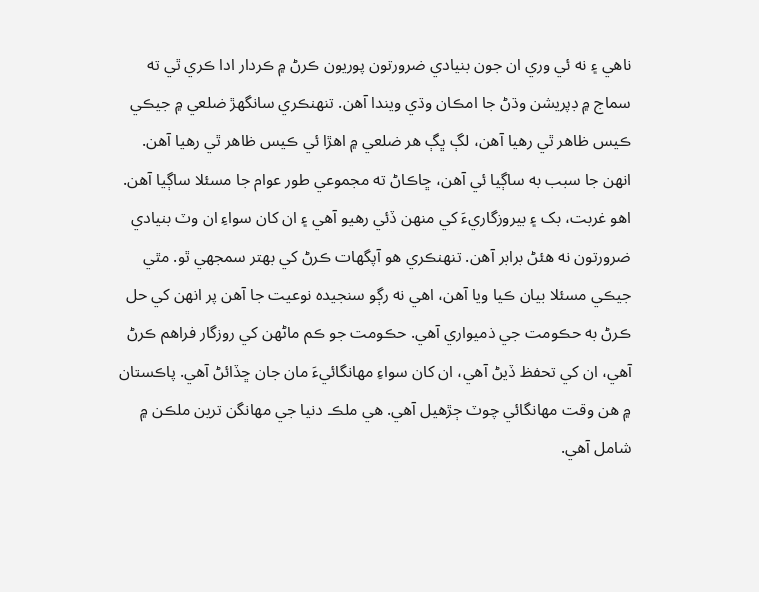ناهي ۽ نه ئي وري ان جون بنيادي ضرورتون پوريون ڪرڻ ۾ ڪردار ادا ڪري ٿي ته سماج ۾ ڊپريشن وڌڻ جا امڪان وڌي ويندا آهن. تنهنڪري سانگهڙ ضلعي ۾ جيڪي ڪيس ظاهر ٿي رهيا آهن، لڳ ڀڳ هر ضلعي ۾ اهڙا ئي ڪيس ظاهر ٿي رهيا آهن. انهن جا سبب به ساڳيا ئي آهن، ڇاڪاڻ ته مجموعي طور عوام جا مسئلا ساڳيا آهن. اهو غربت، بک ۽ بيروزگاريءَ کي منهن ڏئي رهيو آهي ۽ ان کان سواءِ ان وٽ بنيادي ضرورتون نه هئڻ برابر آهن. تنهنڪري هو آپگهات ڪرڻ کي بهتر سمجهي ٿو. مٿي جيڪي مسئلا بيان ڪيا ويا آهن، اهي نه رڳو سنجيده نوعيت جا آهن پر انهن کي حل ڪرڻ به حڪومت جي ذميواري آهي. حڪومت جو ڪم ماڻهن کي روزگار فراهم ڪرڻ آهي، ان کي تحفظ ڏيڻ آهي، ان کان سواءِ مهانگائيءَ مان جان ڇڏائڻ آهي. پاڪستان ۾ هن وقت مهانگائي چوٽ ڄڙهيل آهي. هي ملڪ دنيا جي مهانگن ترين ملڪن ۾ شامل آهي.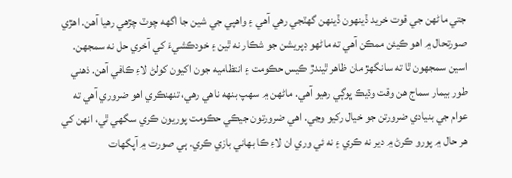جتي ماڻهن جي قوت خريد ڏينهون ڏينهن گهٽجي رهي آهي ۽ واهپي جي شين جا اگهه چوٽ چڙهي رهيا آهن. اهڙي صورتحال ۾ اهو ڪيئن ممڪن آهي ته ماڻهو ڊپريشن جو شڪار نه ٿين ۽ خودڪشيءَ کي آخري حل نه سمجهن.
اسين سمجهون ٿا ته سانگهڙ مان ظاهر ٿيندڙ ڪيس حڪومت ۽ انتظاميه جون اکيون کولڻ لاءِ ڪافي آهن. ذهني طور بيمار سماج هن وقت وڌيڪ ڀوڳي رهيو آهي. ماڻهن ۾ سهپ بنهه ناهي رهي، تنهنڪري اهو ضروري آهي ته عوام جي بنيادي ضرورتن جو خيال رکيو وڃي. اهي ضرورتون جيڪي حڪومت پوريون ڪري سگهي ٿي، انهن کي هر حال ۾ پورو ڪرڻ ۾ دير نه ڪري ۽ نه ئي وري ان لاءِ ڪا بهاني بازي ڪري. ٻي صورت ۾ آپگهات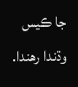جا ڪيس وڌندا رهندا.